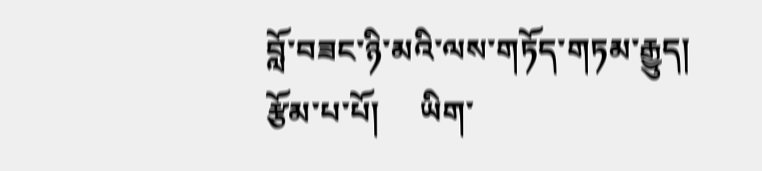བློ་བཟང་ཉི་མའི་ལས་གཏོད་གཏམ་རྒྱུད།
རྩོམ་པ་པོ།     ཡིག་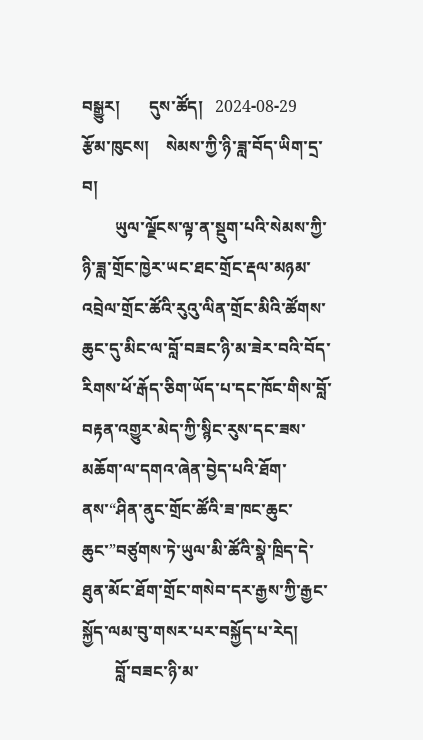བསྒྱུར།       དུས་ཚོད།   2024-08-29   རྩོམ་ཁུངས།    སེམས་ཀྱི་ཉི་ཟླ་བོད་ཡིག་དྲ་བ།
        ཡུལ་ལྗོངས་ལྟ་ན་སྡུག་པའི་སེམས་ཀྱི་ཉི་ཟླ་གྲོང་ཁྱེར་ཡང་ཐང་གྲོང་རྡལ་མཉམ་འབྲེལ་གྲོང་ཚོའི་རུའུ་ལིན་གྲོང་མིའི་ཚོགས་ཆུང་དུ་མིང་ལ་བློ་བཟང་ཉི་མ་ཟེར་བའི་བོད་རིགས་ཕོ་རྒོད་ཅིག་ཡོད་པ་དང་ཁོང་གིས་བློ་བརྟན་འགྱུར་མེད་ཀྱི་སྙིང་རུས་དང་ཟས་མཆོག་ལ་དགའ་ཞེན་བྱེད་པའི་ཐོག་ནས་“ཤིན་ནུང་གྲོང་ཚོའི་ཟ་ཁང་ཆུང་ཆུང་”བཙུགས་ཏེ་ཡུལ་མི་ཚོའི་སྣེ་ཁྲིད་དེ་ཐུན་མོང་ཐོག་གྲོང་གསེབ་དར་རྒྱས་ཀྱི་རྒྱང་སྐྱོད་ལམ་བུ་གསར་པར་བསྐྱོད་པ་རེད།
        བློ་བཟང་ཉི་མ་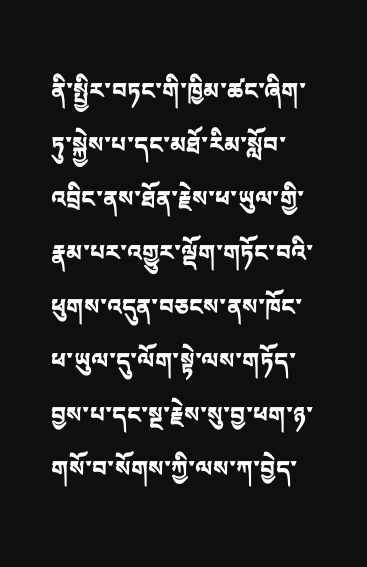ནི་སྤྱིར་བཏང་གི་ཁྱིམ་ཚང་ཞིག་ཏུ་སྐྱེས་པ་དང་མཐོ་རིམ་སློབ་འབྲིང་ནས་ཐོན་རྗེས་ཕ་ཡུལ་གྱི་རྣམ་པར་འགྱུར་ལྡོག་གཏོང་བའི་ཕུགས་འདུན་བཅངས་ནས་ཁོང་ཕ་ཡུལ་དུ་ལོག་སྟེ་ལས་གཏོད་བྱས་པ་དང་སྔ་རྗེས་སུ་བྱ་ཕག་ཉ་གསོ་བ་སོགས་ཀྱི་ལས་ཀ་བྱེད་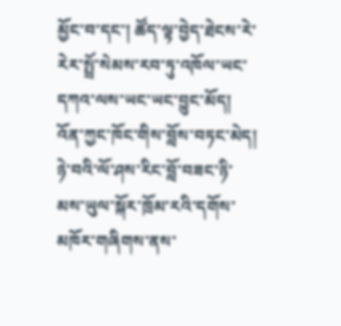མྱོང་བ་དང་། ཚོད་ལྟ་བྱེད་ཐེངས་རེ་རེར་སྤྲོ་སེམས་རབ་ཏུ་འཁོལ་ཡང་དཀའ་ལས་ཡང་ཡང་བྱུང་མོད། འོན་ཀྱང་ཁོང་གིས་བློས་བཏང་མེད། ཉེ་བའི་ལོ་ཤས་རིང་བློ་བཟང་ཉི་མས་ཡུལ་སྐོར་ཁྲོམ་རའི་དགོས་མཁོར་གཞིགས་ནས་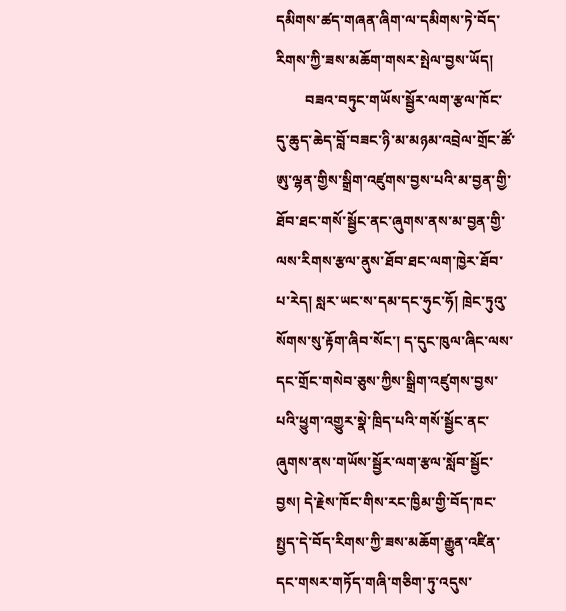དམིགས་ཚད་གཞན་ཞིག་ལ་དམིགས་ཏེ་བོད་རིགས་ཀྱི་ཟས་མཆོག་གསར་སྤེལ་བྱས་ཡོད།
        བཟའ་བཏུང་གཡོས་སྦྱོར་ལག་རྩལ་ཁོང་དུ་ཆུད་ཆེད་བློ་བཟང་ཉི་མ་མཉམ་འབྲེལ་གྲོང་ཚོ་ཨུ་ལྷན་གྱིས་སྒྲིག་འཛུགས་བྱས་པའི་མ་བྱན་གྱི་ཐོབ་ཐང་གསོ་སྦྱོང་ནང་ཞུགས་ནས་མ་བྱན་གྱི་ལས་རིགས་རྩལ་ནུས་ཐོབ་ཐང་ལག་ཁྱེར་ཐོབ་པ་རེད། སླར་ཡང་ས་དམ་དང་ཧུང་ཧོ། ཁྲེང་ཏུའུ་སོགས་སུ་རྟོག་ཞིབ་སོང་། ད་དུང་ཁུལ་ཞིང་ལས་དང་གྲོང་གསེབ་ཅུས་ཀྱིས་སྒྲིག་འཛུགས་བྱས་པའི་ཕྱུག་འགྱུར་སྣེ་ཁྲིད་པའི་གསོ་སྦྱོང་ནང་ཞུགས་ནས་གཡོས་སྦྱོར་ལག་རྩལ་སློབ་སྦྱོང་བྱས། དེ་རྗེས་ཁོང་གིས་རང་ཁྱིམ་གྱི་བོད་ཁང་སྤྱད་དེ་བོད་རིགས་ཀྱི་ཟས་མཆོག་རྒྱུན་འཛིན་དང་གསར་གཏོད་གཞི་གཅིག་ཏུ་འདུས་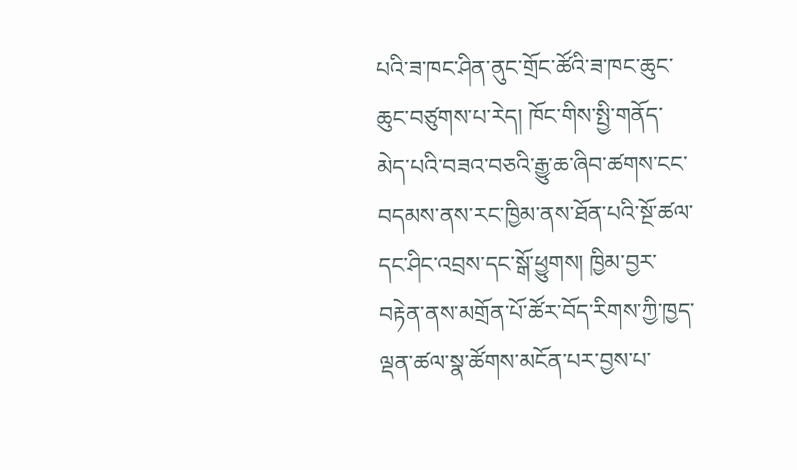པའི་ཟ་ཁང་ཤིན་ནུང་གྲོང་ཚོའི་ཟ་ཁང་ཆུང་ཆུང་བཙུགས་པ་རེད། ཁོང་གིས་སྤྱི་གནོད་མེད་པའི་བཟའ་བཅའི་རྒྱུ་ཆ་ཞིབ་ཚགས་ངང་བདམས་ནས་རང་ཁྱིམ་ནས་ཐོན་པའི་སྔོ་ཚལ་དང་ཤིང་འབྲས་དང་སྒོ་ཕྱུགས། ཁྱིམ་བྱར་བརྟེན་ནས་མགྲོན་པོ་ཚོར་བོད་རིགས་ཀྱི་ཁྱད་ལྡན་ཚལ་སྣ་ཚོགས་མངོན་པར་བྱས་པ་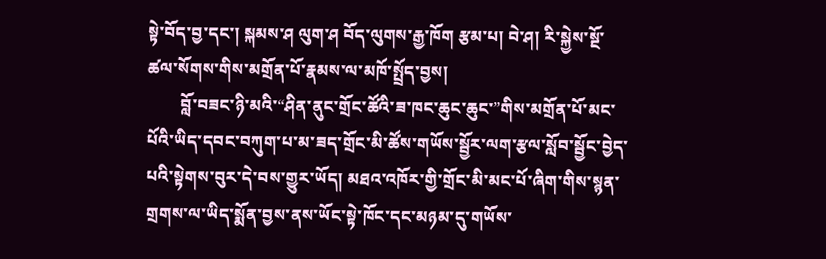སྟེ་བོད་བྱ་དང་། སྐམས་ཤ ལུག་ཤ བོད་ལུགས་རྒྱ་ཁོག རྩམ་པ། བེ་ཤ། རི་སྐྱེས་སྔོ་ཚལ་སོགས་གིས་མགྲོན་པོ་རྣམས་ལ་མཁོ་སྤྲོད་བྱས།
        བློ་བཟང་ཉི་མའི་“ཤིན་ནུང་གྲོང་ཚོའི་ཟ་ཁང་ཆུང་ཆུང་”གིས་མགྲོན་པོ་མང་པོའི་ཡིད་དབང་བཀུག་པ་མ་ཟད་གྲོང་མི་ཚོས་གཡོས་སྦྱོར་ལག་རྩལ་སློབ་སྦྱོང་བྱེད་པའི་སྟེགས་བུར་དེ་བས་གྱུར་ཡོད། མཐའ་འཁོར་གྱི་གྲོང་མི་མང་པོ་ཞིག་གིས་སྙན་གྲགས་ལ་ཡིད་སྨོན་བྱས་ནས་ཡོང་སྟེ་ཁོང་དང་མཉམ་དུ་གཡོས་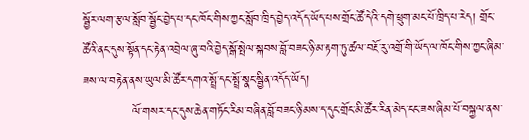སྦྱོར་ལག་རྩལ་སློབ་སྦྱོང་བྱེད་པ་དང་ཁོང་གིས་ཀྱང་སློབ་ཁྲིད་བྱེད་འདོད་ཡོད་པས་གྲོང་ཚོ་དེའི་དགེ་ཕྲུག་མང་པོ་ཁྲིད་པ་རེད། གྲོང་ཚོའི་ནང་དུས་སྟོན་དང་རྟེན་འབྲེལ་ཞུ་བའི་བྱེད་སྒོ་སྤེལ་སྐབས་བློ་བཟང་ཉི་མ་རྟག་ཏུ་ཚལ་བརྔོ་རུ་འགྲོ་གི་ཡོད་ལ་ཁོང་གིས་ཀྱང་ཞིམ་ཟས་ལ་བརྟེན་ནས་ཡུལ་མི་ཚོར་དགའ་སྤྲོ་དང་སྤྲོ་སྣང་སྦྱིན་འདོད་ཡོད།
            ལོ་གསར་དང་དུས་ཆེན་གཏོང་རིམ་བཞིན་བློ་བཟང་ཉི་མས་ད་དུང་གྲོང་མི་ཚོར་རིན་མེད་ངང་ཟས་ཞིམ་པོ་བསྐྱལ་ནས་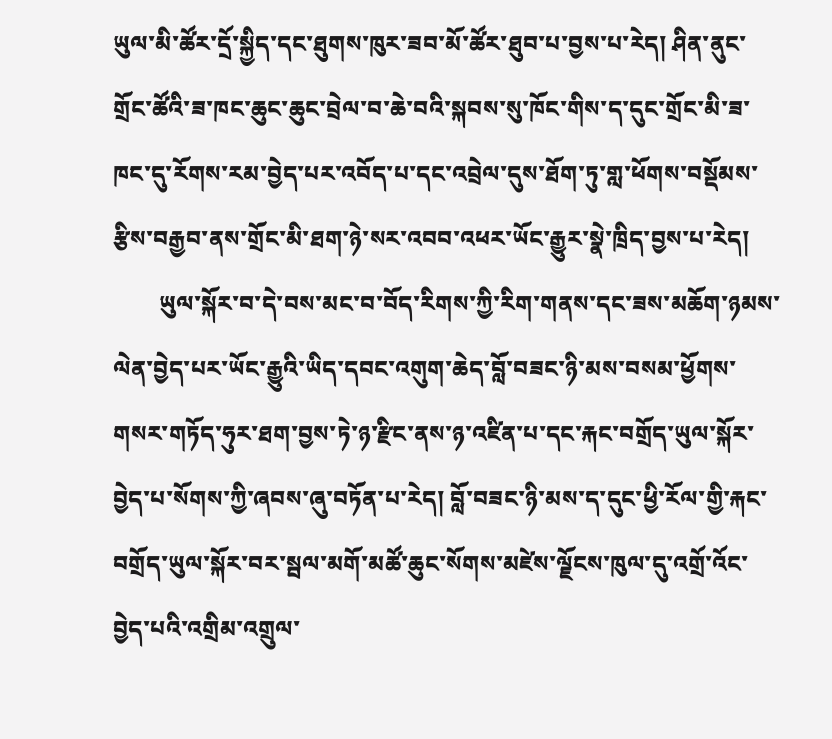ཡུལ་མི་ཚོར་དྲོ་སྐྱིད་དང་ཐུགས་ཁུར་ཟབ་མོ་ཚོར་ཐུབ་པ་བྱས་པ་རེད། ཤིན་ནུང་གྲོང་ཚོའི་ཟ་ཁང་ཆུང་ཆུང་བྲེལ་བ་ཆེ་བའི་སྐབས་སུ་ཁོང་གིས་ད་དུང་གྲོང་མི་ཟ་ཁང་དུ་རོགས་རམ་བྱེད་པར་འབོད་པ་དང་འབྲེལ་དུས་ཐོག་ཏུ་གླ་ཕོགས་བསྡོམས་རྩིས་བརྒྱབ་ནས་གྲོང་མི་ཐག་ཉེ་སར་འབབ་འཕར་ཡོང་རྒྱུར་སྣེ་ཁྲིད་བྱས་པ་རེད།
        ཡུལ་སྐོར་བ་དེ་བས་མང་བ་བོད་རིགས་ཀྱི་རིག་གནས་དང་ཟས་མཆོག་ཉམས་ལེན་བྱེད་པར་ཡོང་རྒྱུའི་ཡིད་དབང་འགུག་ཆེད་བློ་བཟང་ཉི་མས་བསམ་ཕྱོགས་གསར་གཏོད་ཧུར་ཐག་བྱས་ཏེ་ཉ་རྫིང་ནས་ཉ་འཛིན་པ་དང་རྐང་བགྲོད་ཡུལ་སྐོར་བྱེད་པ་སོགས་ཀྱི་ཞབས་ཞུ་བཏོན་པ་རེད། བློ་བཟང་ཉི་མས་ད་དུང་ཕྱི་རོལ་གྱི་རྐང་བགྲོད་ཡུལ་སྐོར་བར་སྦལ་མགོ་མཚོ་ཆུང་སོགས་མཛེས་ལྗོངས་ཁུལ་དུ་འགྲོ་འོང་བྱེད་པའི་འགྲིམ་འགྲུལ་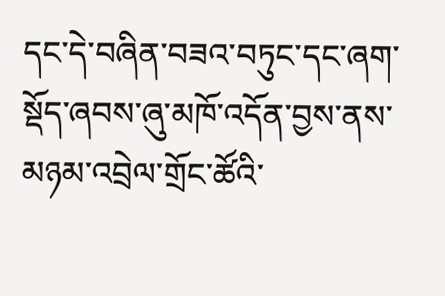དང་དེ་བཞིན་བཟའ་བཏུང་དང་ཞག་སྡོད་ཞབས་ཞུ་མཁོ་འདོན་བྱས་ནས་མཉམ་འབྲེལ་གྲོང་ཚོའི་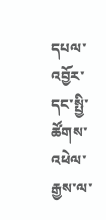དཔལ་འབྱོར་དང་སྤྱི་ཚོགས་འཕེལ་རྒྱས་ལ་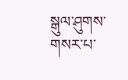སྒུལ་ཤུགས་གསར་པ་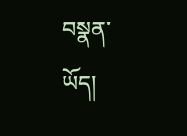བསྣན་ཡོད།